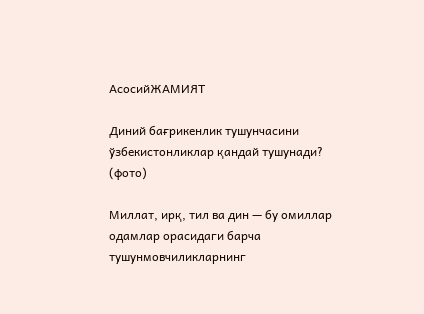АсосийЖАМИЯТ

Диний бағрикенлик тушунчасини ўзбекистонликлар қандай тушунади? (фото)

Миллат, ирқ, тил ва дин — бу омиллар одамлар орасидаги барча тушунмовчиликларнинг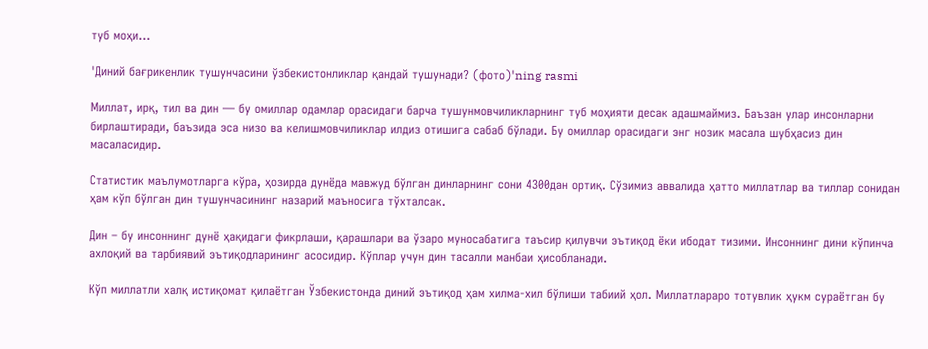туб моҳи...

'Диний бағрикенлик тушунчасини ўзбекистонликлар қандай тушунади? (фото)'ning rasmi

Миллат, ирқ, тил ва дин — бу омиллар одамлар орасидаги барча тушунмовчиликларнинг туб моҳияти десак адашмаймиз. Баъзан улар инсонларни бирлаштиради, баъзида эса низо ва келишмовчиликлар илдиз отишига сабаб бўлади. Бу омиллар орасидаги энг нозик масала шубҳасиз дин масаласидир.

Статистик маълумотларга кўра, ҳозирда дунёда мавжуд бўлган динларнинг сони 4300дан ортиқ. Сўзимиз аввалида ҳатто миллатлар ва тиллар сонидан ҳам кўп бўлган дин тушунчасининг назарий маъносига тўхталсак.

Дин – бу инсоннинг дунё ҳақидаги фикрлаши, қарашлари ва ўзаро муносабатига таъсир қилувчи эътиқод ёки ибодат тизими. Инсоннинг дини кўпинча ахлоқий ва тарбиявий эътиқодларининг асосидир. Кўплар учун дин тасалли манбаи ҳисобланади.

Кўп миллатли халқ истиқомат қилаётган Ўзбекистонда диний эътиқод ҳам хилма-хил бўлиши табиий ҳол. Миллатлараро тотувлик ҳукм сураётган бу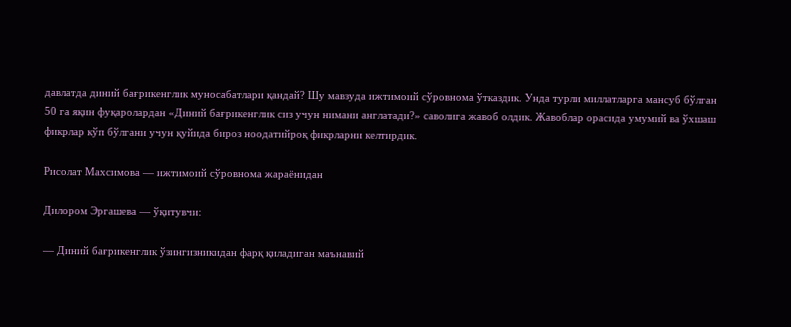давлатда диний бағрикенглик муносабатлари қандай? Шу мавзуда ижтимоий сўровнома ўтказдик. Унда турли миллатларга мансуб бўлган 50 га яқин фуқаролардан «Диний бағрикенглик сиз учун нимани англатади?» саволига жавоб олдик. Жавоблар орасида умумий ва ўхшаш фикрлар кўп бўлгани учун қуйида бироз ноодатийроқ фикрларни келтирдик.

Рисолат Махсимова — ижтимоий сўровнома жараёнидан

Дилором Эргашева — ўқитувчи:

— Диний бағрикенглик ўзингизникидан фарқ қиладиган маънавий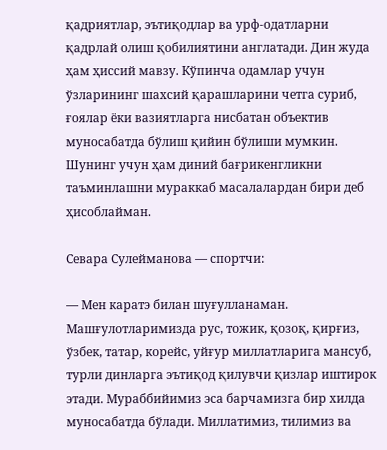қадриятлар, эътиқодлар ва урф-одатларни қадрлай олиш қобилиятини англатади. Дин жуда ҳам ҳиссий мавзу. Кўпинча одамлар учун ўзларининг шахсий қарашларини четга суриб, ғоялар ёки вазиятларга нисбатан объектив муносабатда бўлиш қийин бўлиши мумкин. Шунинг учун ҳам диний бағрикенгликни таъминлашни мураккаб масалалардан бири деб ҳисоблайман.

Севара Сулейманова — спортчи:

— Мен каратэ билан шуғулланаман. Машғулотларимизда рус, тожик, қозоқ, қирғиз, ўзбек, татар, корейс, уйғур миллатларига мансуб, турли динларга эътиқод қилувчи қизлар иштирок этади. Мураббийимиз эса барчамизга бир хилда муносабатда бўлади. Миллатимиз, тилимиз ва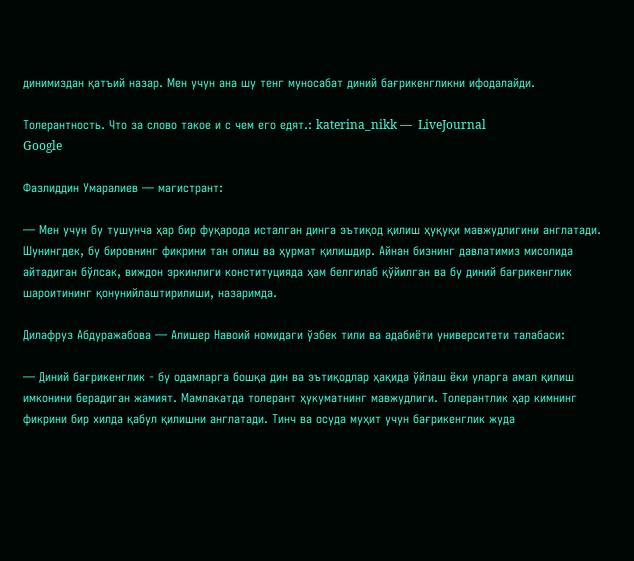динимиздан қатъий назар. Мен учун ана шу тенг муносабат диний бағрикенгликни ифодалайди.

Толерантность. Что за слово такое и с чем его едят.: katerina_nikk —  LiveJournal
Google

Фазлиддин Умаралиев — магистрант:

— Мен учун бу тушунча ҳар бир фуқарода исталган динга эътиқод қилиш ҳуқуқи мавжудлигини англатади. Шунингдек, бу бировнинг фикрини тан олиш ва ҳурмат қилишдир. Айнан бизнинг давлатимиз мисолида айтадиган бўлсак, виждон эркинлиги конституцияда ҳам белгилаб қўйилган ва бу диний бағрикенглик шароитининг қонунийлаштирилиши, назаримда.

Дилафруз Абдуражабова — Алишер Навоий номидаги ўзбек тили ва адабиёти университети талабаси:

— Диний бағрикенглик - бу одамларга бошқа дин ва эътиқодлар ҳақида ўйлаш ёки уларга амал қилиш имконини берадиган жамият. Мамлакатда толерант ҳукуматнинг мавжудлиги. Толерантлик ҳар кимнинг фикрини бир хилда қабул қилишни англатади. Тинч ва осуда муҳит учун бағрикенглик жуда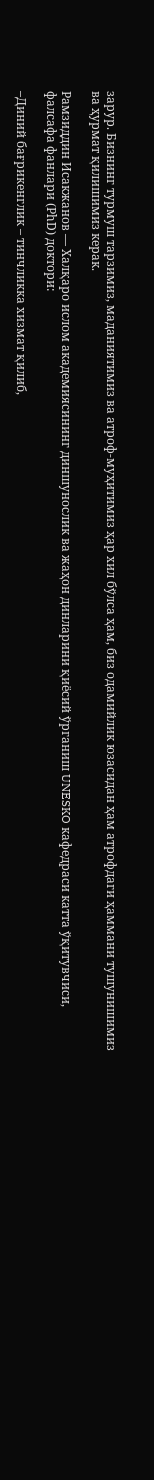зарур. Бизнинг турмуш тарзимиз, маданиятимиз ва атроф-муҳитимиз ҳар хил бўлса ҳам, биз одамийлик юзасидан ҳам атрофдаги ҳаммани тушунишимиз ва ҳурмат қилишимиз керак.

Рамзиддин Исакжанов — Халқаро ислом академиясининг диншунослик ва жаҳон динларини қиёсий ўрганиш UNESKO кафедраси катта ўқитувчиси, фалсафа фанлари (РhD) доктори:

–Диний бағрикенглик – тинчликка хизмат қилиб,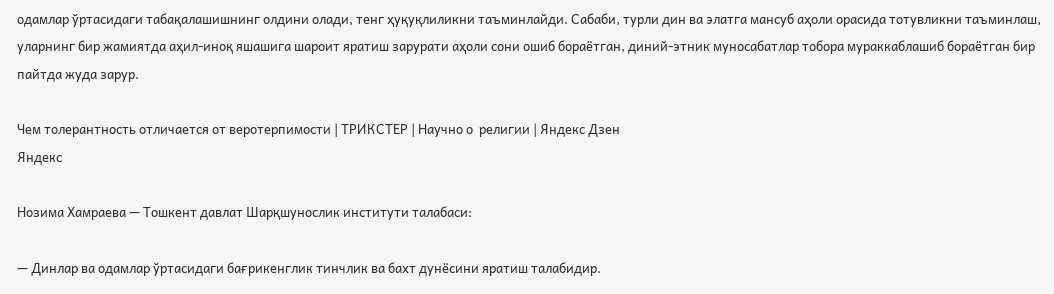одамлар ўртасидаги табақалашишнинг олдини олади, тенг ҳуқуқлиликни таъминлайди. Сабаби, турли дин ва элатга мансуб аҳоли орасида тотувликни таъминлаш, уларнинг бир жамиятда аҳил-иноқ яшашига шароит яратиш зарурати аҳоли сони ошиб бораётган, диний-этник муносабатлар тобора мураккаблашиб бораётган бир пайтда жуда зарур.

Чем толерантность отличается от веротерпимости | ТРИКСТЕР | Научно о  религии | Яндекс Дзен
Яндекс

Нозима Хамраева — Тошкент давлат Шарқшунослик институти талабаси:

— Динлар ва одамлар ўртасидаги бағрикенглик тинчлик ва бахт дунёсини яратиш талабидир.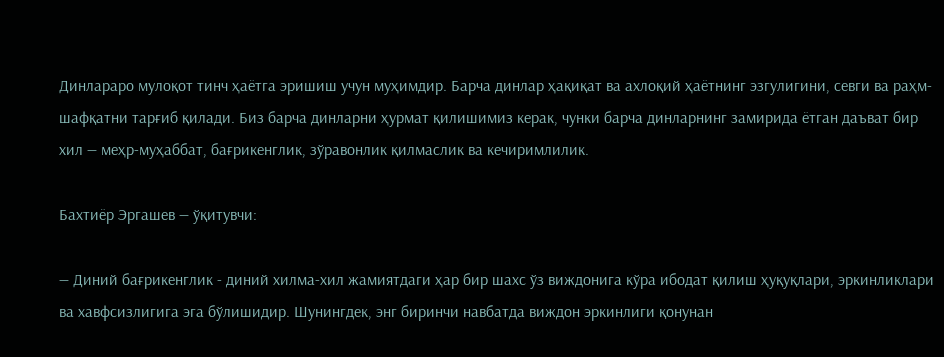Динлараро мулоқот тинч ҳаётга эришиш учун муҳимдир. Барча динлар ҳақиқат ва ахлоқий ҳаётнинг эзгулигини, севги ва раҳм-шафқатни тарғиб қилади. Биз барча динларни ҳурмат қилишимиз керак, чунки барча динларнинг замирида ётган даъват бир хил — меҳр-муҳаббат, бағрикенглик, зўравонлик қилмаслик ва кечиримлилик.

Бахтиёр Эргашев — ўқитувчи:

— Диний бағрикенглик - диний хилма-хил жамиятдаги ҳар бир шахс ўз виждонига кўра ибодат қилиш ҳуқуқлари, эркинликлари ва хавфсизлигига эга бўлишидир. Шунингдек, энг биринчи навбатда виждон эркинлиги қонунан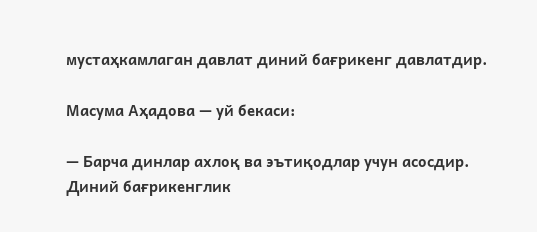мустаҳкамлаган давлат диний бағрикенг давлатдир.

Масума Аҳадова — уй бекаси:

— Барча динлар ахлоқ ва эътиқодлар учун асосдир. Диний бағрикенглик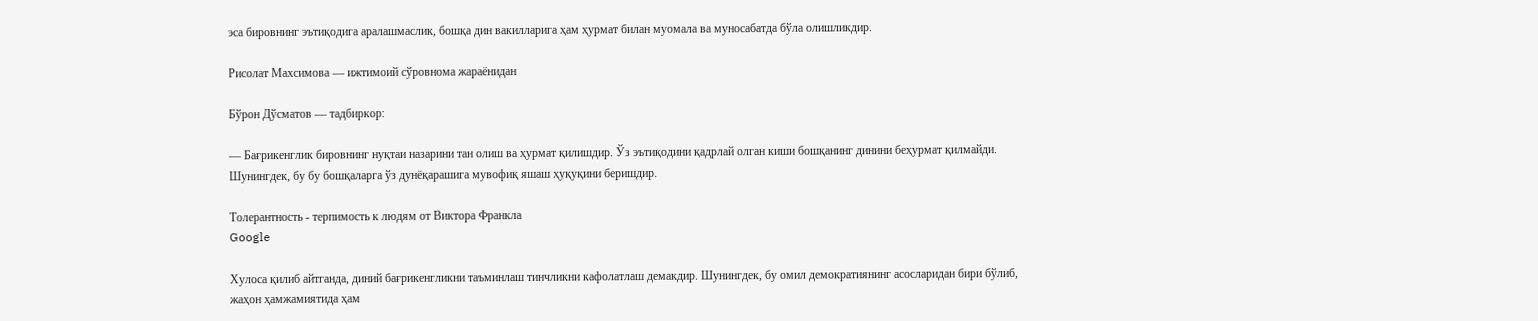эса бировнинг эътиқодига аралашмаслик, бошқа дин вакилларига ҳам ҳурмат билан муомала ва муносабатда бўла олишликдир.

Рисолат Махсимова — ижтимоий сўровнома жараёнидан

Бўрон Дўсматов — тадбиркор:

— Бағрикенглик бировнинг нуқтаи назарини тан олиш ва ҳурмат қилишдир. Ўз эътиқодини қадрлай олган киши бошқанинг динини беҳурмат қилмайди. Шунингдек, бу бу бошқаларга ўз дунёқарашига мувофиқ яшаш ҳуқуқини беришдир.

Толерантность - терпимость к людям от Виктора Франкла
Google

Хулоса қилиб айтганда, диний бағрикенгликни таъминлаш тинчликни кафолатлаш демакдир. Шунингдек, бу омил демократиянинг асосларидан бири бўлиб, жаҳон ҳамжамиятида ҳам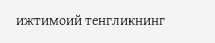ижтимоий тенгликнинг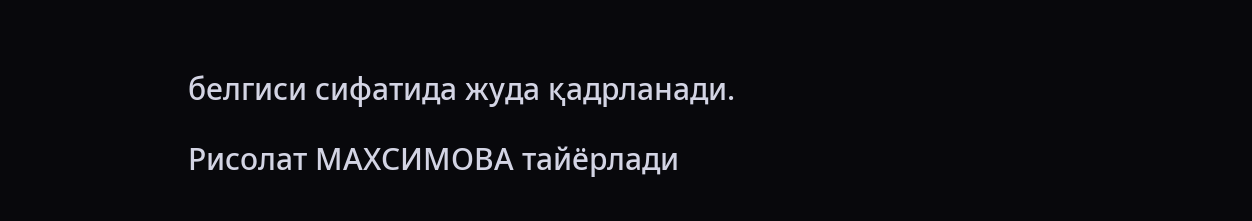белгиси сифатида жуда қадрланади.

Рисолат МАХСИМОВА тайёрлади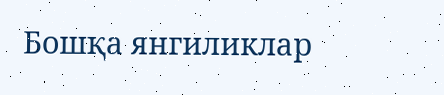Бошқа янгиликлар